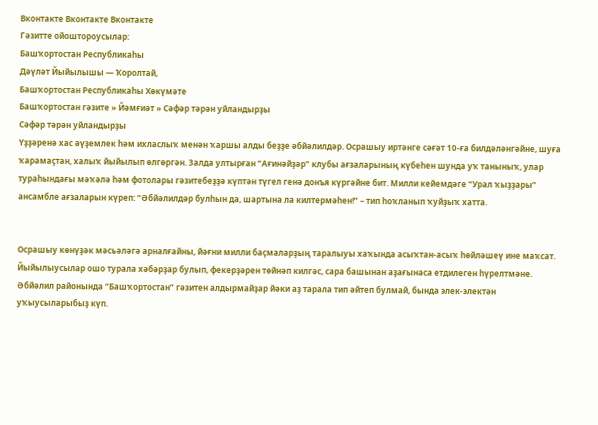Вконтакте Вконтакте Вконтакте
Гәзитте ойоштороусылар:
Башҡортостан Республикаһы
Дәүләт Йыйылышы — Ҡоролтай,
Башҡортостан Республикаһы Хөкүмәте
Башҡортостан гәзите » Йәмғиәт » Сәфәр тәрән уйландырҙы
Сәфәр тәрән уйландырҙы
Үҙҙәренә хас әүҙемлек һәм ихласлыҡ менән ҡаршы алды беҙҙе әбйәлилдәр. Осрашыу иртәнге сәғәт 10-ға билдәләнгәйне, шуға ҡарамаҫтан, халыҡ йыйылып өлгөргән. Залда ултырған “Ағинәйҙәр” клубы ағзаларының күбеһен шунда уҡ таныныҡ, улар тураһындағы мәҡәлә һәм фотолары гәзитебеҙҙә күптән түгел генә донъя күргәйне бит. Милли кейемдәге “Урал ҡыҙҙары” ансамбле ағзаларын күреп: “Әбйәлилдәр булһын да, шартына ла килтермәһен!” – тип һоҡланып ҡуйҙыҡ хатта.


Осрашыу көнүҙәк мәсьәләгә арналғайны, йәғни милли баҫмаларҙың таралыуы хаҡында асыҡтан-асыҡ һөйләшеү ине маҡсат. Йыйылыусылар ошо турала хәбәрҙар булып, фекерҙәрен төйнәп килгәс, сара башынан аҙағынаса етдилеген һүрелтмәне.
Әбйәлил районында “Башҡортостан” гәзитен алдырмайҙар йәки аҙ тарала тип әйтеп булмай, бында элек-электән уҡыусыларыбыҙ күп.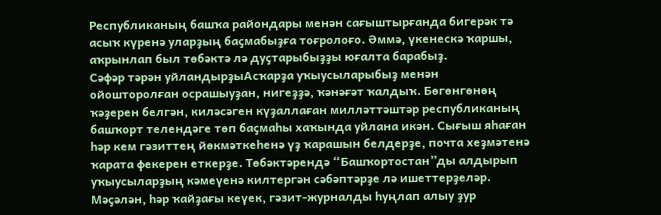Республиканың башҡа райондары менән сағыштырғанда бигерәк тә асыҡ күренә уларҙың баҫмабыҙға тоғролоғо. Әммә, үкенескә ҡаршы, аҡрынлап был төбәктә лә дуҫтарыбыҙҙы юғалта барабыҙ.
Сәфәр тәрән уйландырҙыАсҡарҙа уҡыусыларыбыҙ менән ойошторолған осрашыуҙан, нигеҙҙә, ҡәнәғәт ҡалдыҡ. Бөгөнгөнөң ҡәҙерен белгән, киләсәген күҙаллаған милләттәштәр республиканың башҡорт телендәге төп баҫмаһы хаҡында уйлана икән. Сығыш яһаған һәр кем гәзиттең йөкмәткеһенә үҙ ҡарашын белдерҙе, почта хеҙмәтенә ҡарата фекерен еткерҙе. Төбәктәрендә “Башҡортостан”ды алдырып уҡыусыларҙың кәмеүенә килтергән сәбәптәрҙе лә ишеттерҙеләр. Мәҫәлән, һәр ҡайҙағы кеүек, гәзит-журналды һуңлап алыу ҙур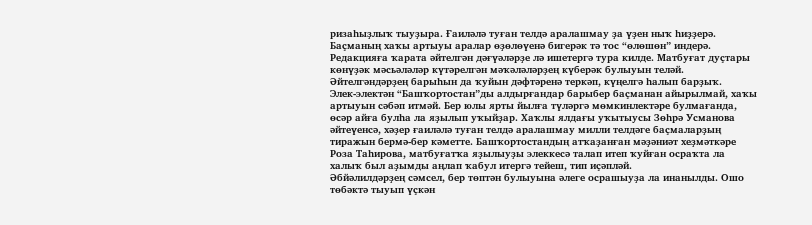ризаһыҙлыҡ тыуҙыра. Ғаиләлә туған телдә аралашмау ҙа үҙен ныҡ һиҙҙерә. Баҫманың хаҡы артыуы аралар өҙөлөүенә бигерәк тә тос “өлөшөн” индерә. Редакцияға ҡарата әйтелгән дәғүәләрҙе лә ишетергә тура килде. Матбуғат дуҫтары көнүҙәк мәсьәләләр күтәрелгән мәҡәләләрҙең күберәк булыуын теләй. Әйтелгәндәрҙең барыһын да ҡуйын дәфтәренә теркәп, күңелгә һалып барҙыҡ.
Элек-электән “Башҡортостан”ды алдырғандар барыбер баҫманан айырылмай, хаҡы артыуын сәбәп итмәй. Бер юлы ярты йылға түләргә мөмкинлектәре булмағанда, өсәр айға булһа ла яҙылып уҡыйҙар. Хаҡлы ялдағы уҡытыусы Зөһрә Усманова әйтеүенсә, хәҙер ғаиләлә туған телдә аралашмау милли телдәге баҫмаларҙың тиражын бермә-бер кәметте. Башҡортостандың атҡаҙанған мәҙәниәт хеҙмәткәре Роза Таһирова, матбуғатҡа яҙылыуҙы элеккесә талап итеп ҡуйған осраҡта ла халыҡ был аҙымды аңлап ҡабул итергә тейеш, тип иҫәпләй.
Әбйәлилдәрҙең сәмсел, бер төптән булыуына әлеге осрашыуҙа ла инанылды. Ошо төбәктә тыуып үҫкән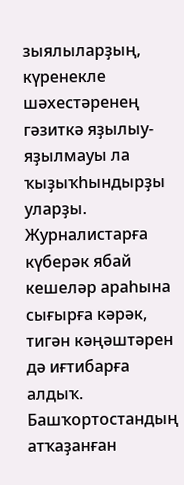зыялыларҙың, күренекле шәхестәренең гәзиткә яҙылыу-яҙылмауы ла ҡыҙыҡһындырҙы уларҙы. Журналистарға күберәк ябай кешеләр араһына сығырға кәрәк, тигән кәңәштәрен дә иғтибарға алдыҡ. Башҡортостандың атҡаҙанған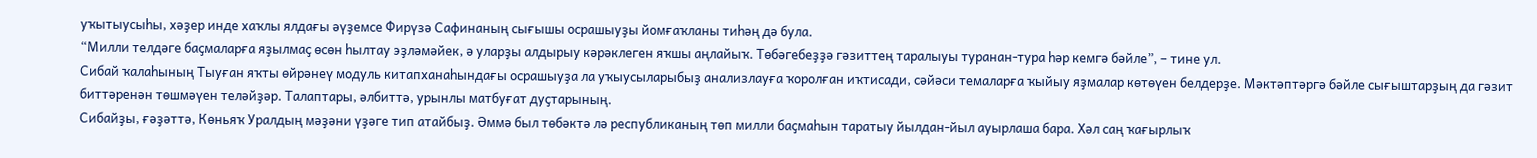уҡытыусыһы, хәҙер инде хаҡлы ялдағы әүҙемсе Фирүзә Сафинаның сығышы осрашыуҙы йомғаҡланы тиһәң дә була.
“Милли телдәге баҫмаларға яҙылмаҫ өсөн һылтау эҙләмәйек, ә уларҙы алдырыу кәрәклеген яҡшы аңлайыҡ. Төбәгебеҙҙә гәзиттең таралыуы туранан-тура һәр кемгә бәйле”, – тине ул.
Сибай ҡалаһының Тыуған яҡты өйрәнеү модуль китапханаһындағы осрашыуҙа ла уҡыусыларыбыҙ анализлауға ҡоролған иҡтисади, сәйәси темаларға ҡыйыу яҙмалар көтөүен белдерҙе. Мәктәптәргә бәйле сығыштарҙың да гәзит биттәренән төшмәүен теләйҙәр. Талаптары, әлбиттә, урынлы матбуғат дуҫтарының.
Сибайҙы, ғәҙәттә, Көньяҡ Уралдың мәҙәни үҙәге тип атайбыҙ. Әммә был төбәктә лә республиканың төп милли баҫмаһын таратыу йылдан-йыл ауырлаша бара. Хәл саң ҡағырлыҡ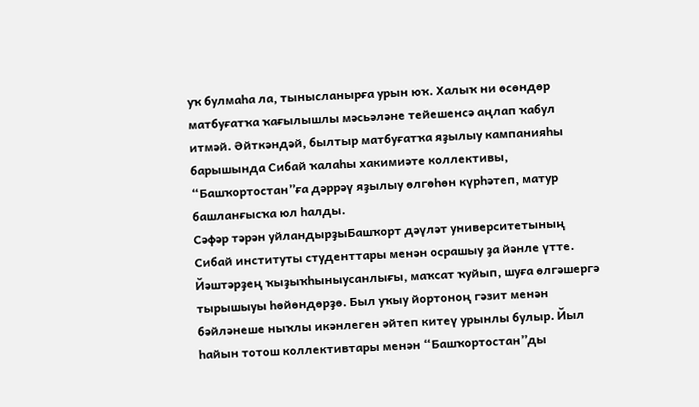уҡ булмаһа ла, тынысланырға урын юҡ. Халыҡ ни өсөндөр матбуғатҡа ҡағылышлы мәсьәләне тейешенсә аңлап ҡабул итмәй. Әйткәндәй, былтыр матбуғатҡа яҙылыу кампанияһы барышында Сибай ҡалаһы хакимиәте коллективы, “Башҡортостан”ға дәррәү яҙылыу өлгөһөн күрһәтеп, матур башланғысҡа юл һалды.
Сәфәр тәрән уйландырҙыБашҡорт дәүләт университетының Сибай институты студенттары менән осрашыу ҙа йәнле үтте. Йәштәрҙең ҡыҙыҡһыныусанлығы, маҡсат ҡуйып, шуға өлгәшергә тырышыуы һөйөндөрҙө. Был уҡыу йортоноң гәзит менән бәйләнеше ныҡлы икәнлеген әйтеп китеү урынлы булыр. Йыл һайын тотош коллективтары менән “Башҡортостан”ды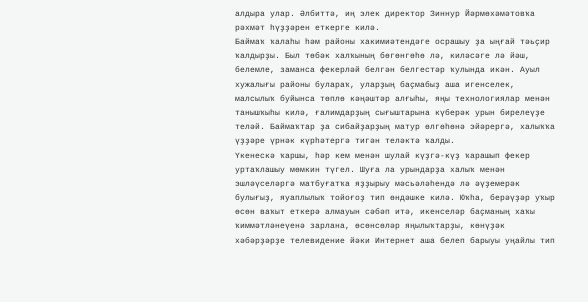алдыра улар. Әлбиттә, иң элек директор Зиннур Йәрмөхәмәтовҡа рәхмәт һүҙҙәрен еткерге килә.
Баймаҡ ҡалаһы һәм районы хакимиәтендәге осрашыу ҙа ыңғай тәьҫир ҡалдырҙы. Был төбәк халҡының бөгөнгөһө лә, киләсәге лә йәш, белемле, заманса фекерләй белгән белгестәр ҡулында икән. Ауыл хужалығы районы булараҡ, уларҙың баҫмабыҙ аша игенселек, малсылыҡ буйынса төплө кәңәштәр алғыһы, яңы технологиялар менән танышҡыһы килә, ғалимдарҙың сығыштарына күберәк урын бирелеүҙе теләй. Баймаҡтар ҙа сибайҙарҙың матур өлгөһөнә эйәрергә, халыҡҡа үҙҙәре үрнәк күрһәтергә тигән теләктә ҡалды.
Үкенескә ҡаршы, һәр кем менән шулай күҙгә-күҙ ҡарашып фекер уртаҡлашыу мөмкин түгел. Шуға ла урындарҙа халыҡ менән эшләүселәргә матбуғатҡа яҙҙырыу мәсьәләһендә лә әүҙемерәк булығыҙ, яуаплылыҡ тойоғоҙ тип өндәшке килә. Юҡһа, берәүҙәр уҡыр өсөн ваҡыт еткерә алмауын сәбәп итә, икенселәр баҫманың хаҡы ҡиммәтләнеүенә зарлана, өсөнсөләр яңылыҡтарҙы, көнүҙәк хәбәрҙәрҙе телевидение йәки Интернет аша белеп барыуы уңайлы тип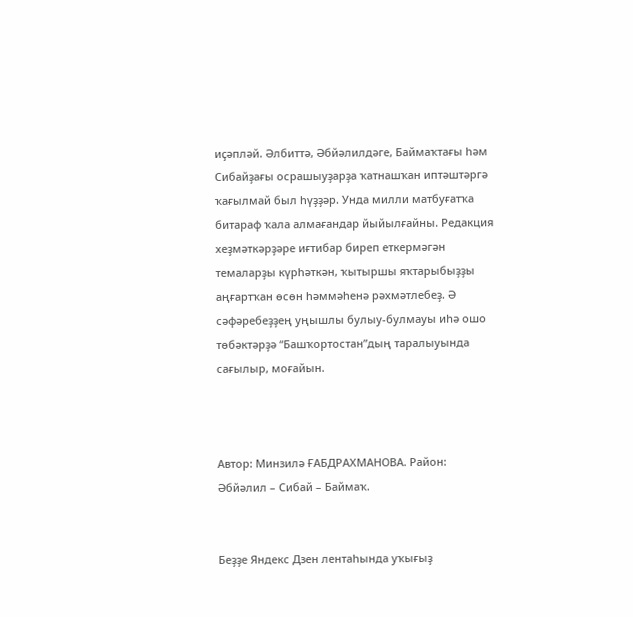иҫәпләй. Әлбиттә, Әбйәлилдәге, Баймаҡтағы һәм Сибайҙағы осрашыуҙарҙа ҡатнашҡан иптәштәргә ҡағылмай был һүҙҙәр. Унда милли матбуғатҡа битараф ҡала алмағандар йыйылғайны. Редакция хеҙмәткәрҙәре иғтибар биреп еткермәгән темаларҙы күрһәткән, ҡытыршы яҡтарыбыҙҙы аңғартҡан өсөн һәммәһенә рәхмәтлебеҙ. Ә сәфәребеҙҙең уңышлы булыу-булмауы иһә ошо төбәктәрҙә “Башҡортостан”дың таралыуында сағылыр, моғайын.



Автор: Минзилә ҒАБДРАХМАНОВА. Район: Әбйәлил – Сибай – Баймаҡ.


Беҙҙе Яндекс Дзен лентаһында уҡығыҙ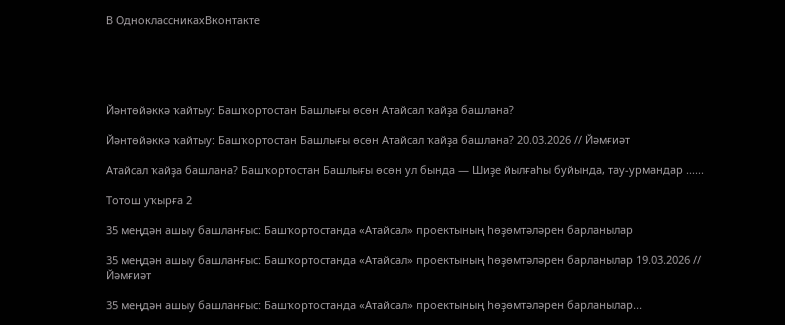В ОдноклассникахВконтакте





Йәнтөйәккә ҡайтыу: Башҡортостан Башлығы өсөн Атайсал ҡайҙа башлана?

Йәнтөйәккә ҡайтыу: Башҡортостан Башлығы өсөн Атайсал ҡайҙа башлана? 20.03.2026 // Йәмғиәт

Атайсал ҡайҙа башлана? Башҡортостан Башлығы өсөн ул бында — Шиҙе йылғаһы буйында, тау-урмандар ......

Тотош уҡырға 2

35 меңдән ашыу башланғыс: Башҡортостанда «Атайсал» проектының һөҙөмтәләрен барланылар

35 меңдән ашыу башланғыс: Башҡортостанда «Атайсал» проектының һөҙөмтәләрен барланылар 19.03.2026 // Йәмғиәт

35 меңдән ашыу башланғыс: Башҡортостанда «Атайсал» проектының һөҙөмтәләрен барланылар...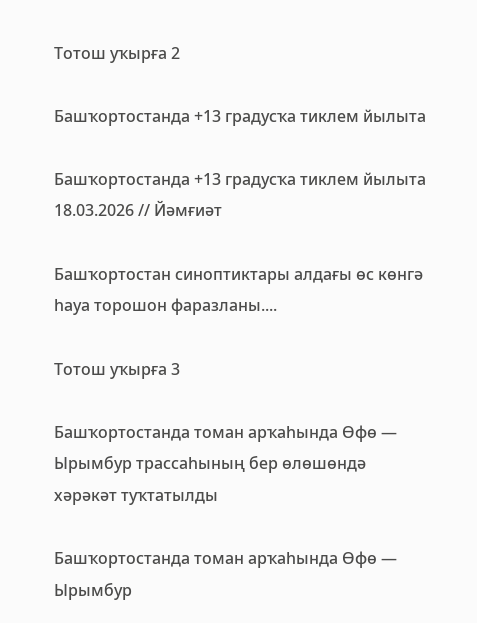Тотош уҡырға 2

Башҡортостанда +13 градусҡа тиклем йылыта

Башҡортостанда +13 градусҡа тиклем йылыта 18.03.2026 // Йәмғиәт

Башҡортостан синоптиктары алдағы өс көнгә һауа торошон фаразланы....

Тотош уҡырға 3

Башҡортостанда томан арҡаһында Өфө — Ырымбур трассаһының бер өлөшөндә хәрәкәт туҡтатылды

Башҡортостанда томан арҡаһында Өфө — Ырымбур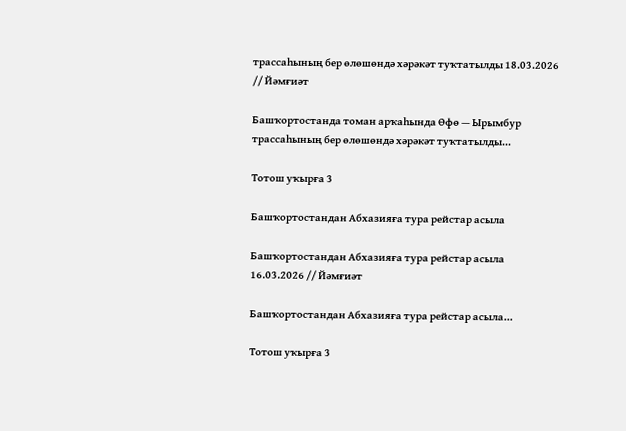трассаһының бер өлөшөндә хәрәкәт туҡтатылды 18.03.2026 // Йәмғиәт

Башҡортостанда томан арҡаһында Өфө — Ырымбур трассаһының бер өлөшөндә хәрәкәт туҡтатылды...

Тотош уҡырға 3

Башҡортостандан Абхазияға тура рейстар асыла

Башҡортостандан Абхазияға тура рейстар асыла 16.03.2026 // Йәмғиәт

Башҡортостандан Абхазияға тура рейстар асыла...

Тотош уҡырға 3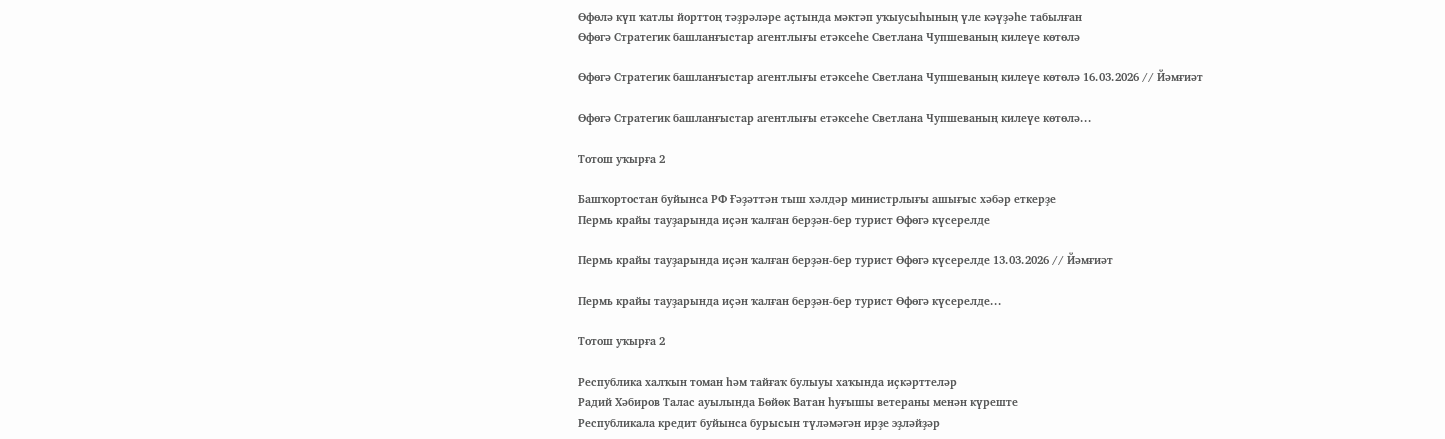Өфөлә күп ҡатлы йорттоң тәҙрәләре аҫтында мәктәп уҡыусыһының үле кәүҙәһе табылған
Өфөгә Стратегик башланғыстар агентлығы етәксеһе Светлана Чупшеваның килеүе көтөлә

Өфөгә Стратегик башланғыстар агентлығы етәксеһе Светлана Чупшеваның килеүе көтөлә 16.03.2026 // Йәмғиәт

Өфөгә Стратегик башланғыстар агентлығы етәксеһе Светлана Чупшеваның килеүе көтөлә...

Тотош уҡырға 2

Башҡортостан буйынса РФ Ғәҙәттән тыш хәлдәр министрлығы ашығыс хәбәр еткерҙе
Пермь крайы тауҙарында иҫән ҡалған берҙән-бер турист Өфөгә күсерелде

Пермь крайы тауҙарында иҫән ҡалған берҙән-бер турист Өфөгә күсерелде 13.03.2026 // Йәмғиәт

Пермь крайы тауҙарында иҫән ҡалған берҙән-бер турист Өфөгә күсерелде...

Тотош уҡырға 2

Республика халҡын томан һәм тайғаҡ булыуы хаҡында иҫкәрттеләр
Радий Хәбиров Талас ауылында Бөйөк Ватан һуғышы ветераны менән күреште
Республикала кредит буйынса бурысын түләмәгән ирҙе эҙләйҙәр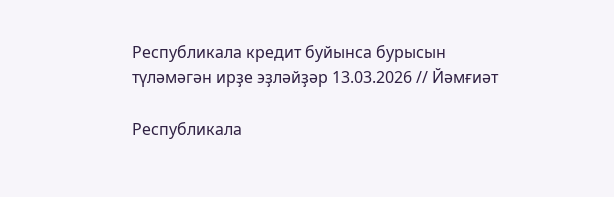Республикала кредит буйынса бурысын түләмәгән ирҙе эҙләйҙәр 13.03.2026 // Йәмғиәт

Республикала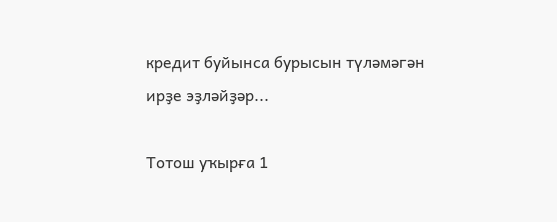кредит буйынса бурысын түләмәгән ирҙе эҙләйҙәр...

Тотош уҡырға 1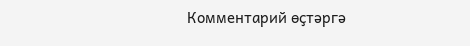Комментарий өҫтәргә